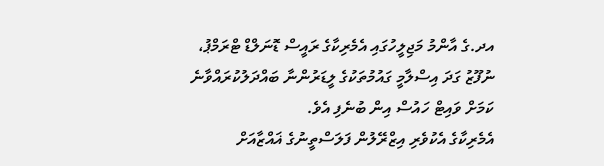އދ.ގެ އާންމު މަޖިލީހުގައި އެމެރިކާގެ ރައީސް ޑޮނަލްޑް ޓްރަމްޕު، ނުފޫޒު ގަދަ އިސްލާމީ ގައުމުތަކުގެ ލީޑަރުންނާ ބައްދަލުކުރައްވާނެ ކަމަށް ވައިޓް ހައުސް އިން ބުނެފި އެވެ.
އެމެރިކާގެ އެކުވެރި އިޒްރޭލުން ފަލަސްތީނުގެ ޣައްޒާއަށް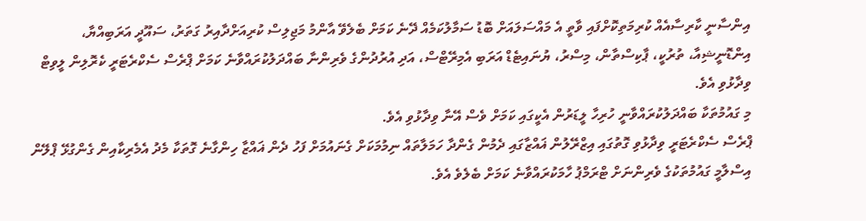އިންސާނީ ކާރިސާއެއް ކުރިމަތިކޮށްފައި ވާތީ އެ މައްސަލައަށް ބޮޑު ސަމާލުކަމެއް ދޭނެ ކަމަށް ބެލެވޭ އާންމު މަޖިލިސް ކުރިއަށްދާއިރު ގަތަރު، ސައޫދީ އަރަބިއްޔާ، އިންޑޮނީޝިއާ، ތުރުކީ، ޕާކިސްތާން، މިސްރު، ޔުނައިޓެޑް އަރަބި އެމިރޭޓްސް، އަދި އުރުދުންގެ ވެރިންނާ ބައްދަލުކުރައްވާނެ ކަމަށް ޕްރެސް ސެކްރެޓަރީ ކެރޮލިން ލީވިޓް ވިދާޅުވި އެވެ.
މި ގައުމުތަކާ ބައްދަލުކުރައްވާނީ ހުރިހާ ލީޑަރުން އެކީގައި ކަމަށް ވެސް އޭނާ ވިދާޅުވި އެވެ.
ޕްރެސް ސެކްރެޓަރީ ވިދާޅުވި ގޮތުގައި އިޒްރޭލުން ޣައްޒާގައި ދެމުން ގެންދާ ހަމަލާތައް ނިމުމަކަށް ގެނައުމަށް ފަހު ދެން ޣައްޒާ ހިންގާނެ ގޮތަކާ މެދު އެމެރިކާއިން ގެންގުޅޭ ޕްލޭން އިސްލާމީ ގައުމުތަކުގެ ވެރިންނަށް ޓްރަމްޕު ހާމަކުރައްވާނެ ކަމަށް ބެލެވެ އެވެ.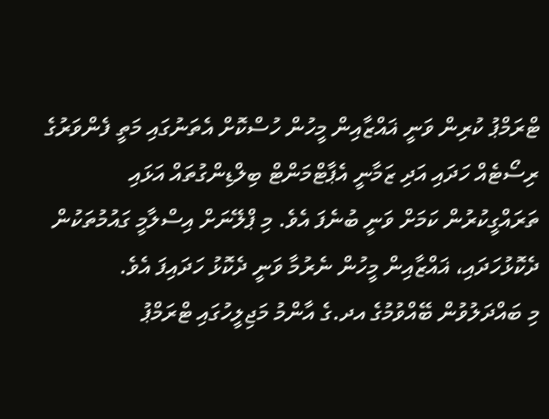ޓްރަމްޕު ކުރިން ވަނީ ޣައްޒާއިން މީހުން ހުސްކޮށް އެތަނުގައި މަތީ ފެންވަރުގެ ރިސޯޓެއް ހަދައި އަދި ޒަމާނީ އެޕާޓްމަންޓް ބިލްޑިންގުތައް އަޅައި ތަރައްގީކުރުން ކަމަށް ވަނީ ބުނެފަ އެވެ. މި ޕްލޭނަށް އިސްލާމީ ގައުމުތަކުން ދެކޮޅުހަދައި، ޣައްޒާއިން މީހުން ނެރުމާ ވަނީ ދެކޮޅު ހަދައިފަ އެވެ.
މި ބައްދަލުވުން ބޭއްވުމުގެ އދ.ގެ އާންމު މަޖިލީހުގައި ޓްރަމްޕު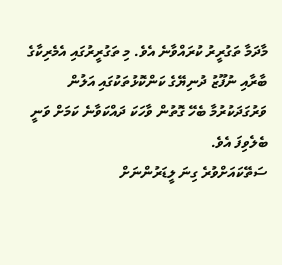މާދަމާ ތަގުރީރު ކުރައްވާނެ އެވެ. މި ތަގުރީރުގައި އެމެރިކާގެ ބާރާއި ނުފޫޒު ދުނިޔޭގެ ކަންކޮޅުތަކުގައި އަލުން ވަރުގަދަކުރުމާ ބެހޭ ގޮތުން ވާހަކަ ދައްކަވާނެ ކަމަށް ވަނީ ބެލެވިފަ އެވެ.
ސަތޭކައަށްވުރެ ގިނަ ލީޑަރުންނަށް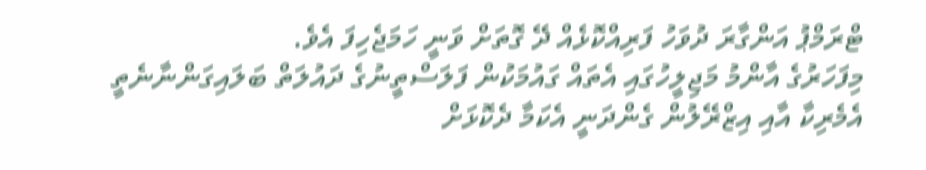ޓްރަމްޕު އަންގާރަ ދުވަހު ފަރިއްކޮޅެއް ދޭ ގޮތަށް ވަނީ ހަމަޖެހިފަ އެވެ.
މިފަހަރުގެ އާންމު މަޖިލީހުގައި އެތައް ގައުމަކުން ފަލަސްތީނުގެ ދައުލަތް ބަލައިގަންނާނެތީ އެމެރިކާ އާއި އިޒްރޭލުން ގެންދަނީ އެކަމާ ދެކޮޅަށް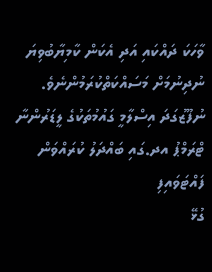ވާހަކަ ދައްކައި އަދި އެކަން ކާމިޔާބުވިޔަ ނުދިނުމަށް މަސައްކަތްކުރަމުންނެވެ.
ނުފޫޒުގަދަ އިސްލާމީ ގައުމުތަކުގެ ލީޑަރުންނާ ޓްރަމްޕު އދ.ގައި ބައްދަލު ކުރައްވަން ފައްޓަވައިފި
ގުޅޭ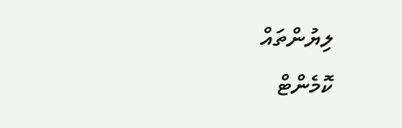ލިޔުންތައް
ކޮމެންޓް